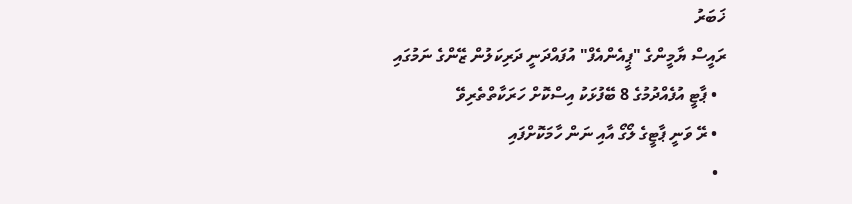ޚަބަރު
ރައީސް ޔާމީންގެ "ޕީއެންއެފް" އުފައްދަނީ ދަރިކަލުން ޒޭންގެ ނަމުގައި
  • ޕާޓީ އުފެއްދުމުގެ 8 ބޭފުޅަކު އިސްކޮށް ހަރަކާތްތެރިވޭ
  • ރޭ ވަނީ ޕާޓީގެ ލޯގޯ އާއި ނަން ހާމަކޮށްފައި
  •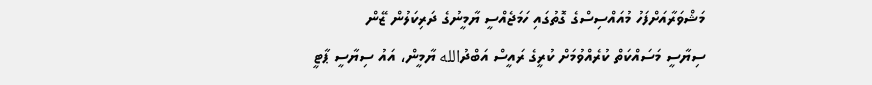މަޝްވަރާއަށްފަހު މުއައްސިސްގެ ގޮތުގައި ހަމަޖެއްސީ ޔާމީނުގެ ދަރިކަލުން ޒޭން
ސިޔާސީ މަސައްކަތް ކުރެއްވުމަށް ކުރީގެ ރައީސް އަބްދުالله ޔާމީން، އައު ސިޔާސީ ޕާޓީ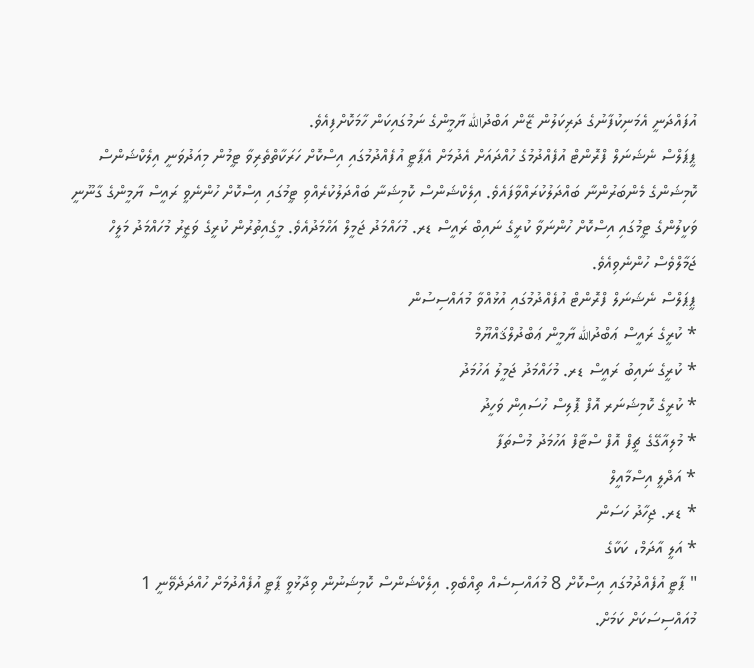އުފައްދަނީ އެމަނިކުފާނުގެ ދަރިކަލުން ޒޭން އަބްދުالله ޔާމީންގެ ނަމުގައިކަން ހާމަކޮށްފިއެވެ.
ޕީޕަލްސް ނެޝަނަލް ފްރޮންޓް އުފެއްދުމުގެ ހުއްދައަށް އެދުމަށް އެޕާޓީ އުފެއްދުމުގައި އިސްކޮށް ހަރަކާތްތެރިވާ ޓީމުން މިއަދުވަނީ އިލެކްޝަންސް ކޮމިޝަންގެ މެންބަރުންނާ ބައްދަލުކުރައްވާފައެވެ. އިލެކްޝަންސް ކޮމިޝަނާ ބައްދަލުކުރެއްވި ޓީމުގައި އިސްކޮށް ހުންނެވީ ރައީސް ޔާމީންގެ ގާނޫނީ ވަކީލުންގެ ޓީމުގައި އިސްކޮށް ހުންނަވާ ކުރީގެ ނައިބް ރައީސް ޑރ. މުހައްމަދު ޖަމީލް އަހްމަދުއެވެ. މީގެއިތުރުން ކުރީގެ ވަޒީރު މުހައްމަދު މަލީހް ޖަމާލްވެސް ހުންނެވިއެވެ.
ޕީޕަލްސް ނެޝަނަލް ފްރޮންޓް އުފެއްދުމުގައި އުޅުއްވާ މުއައްސިސުން
* ކުރީގެ ރައީސް ޢަބްދުالله ޔާމީން ޢަބްދުލްޤައްޔޫމް
* ކުރީގެ ނައިބު ރައީސް ޑރ. މުހައްމަދު ޖަމީލު އަހުމަދު
* ކުރީގެ ކޮމިޝަނަރ އޮފް ޕޮލިސް ހުސައިން ވަހީދު
* މުލިއާގޭގެ ޗީފް އޮފް ސްޓާފް އަހުމަދު މުސްތަފާ
* އަދްލީ އިސްމާއީލް
* ޑރ. ޖިހާދު ހަސަން
* އަލީ އާދަމް، ކަކާގެ
" ޕާޓީ އުފެއްދުމުގައި އިސްކޮށް 8 މުއައްސިސެއް ތިއްބެވި. އިލެކްޝަންސް ކޮމިޝަނުން ވިދާޅުވީ ޕާޓީ އުފެއްދުމަށް ހުއްދަދެވޭނީ 1 މުއައްސިސަކަށް ކަމަށް.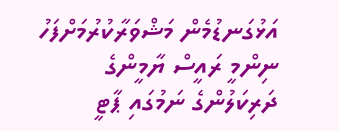އަޅުގަނޑުމެން މަޝްވަރާކުރުމަށްފަހު ނިންމީ ރައީސް ޔާމީންގެ ދަރިކަލުންގެ ނަމުގައި ޕާޓީ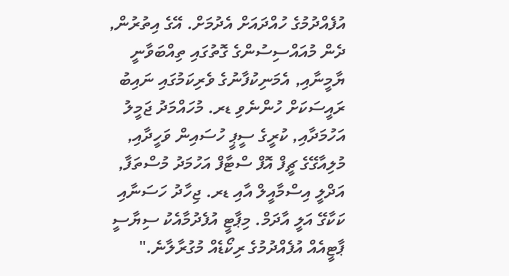އުފެއްދުމުގެ ހުއްދައަށް އެދުމަށް. އޭގެ އިތުރުން, ދެން މުއައްސިސުންގެ ގޮތުގައި ތިއްބަވާނީ ޔާމީނާއި, އެމަނިކުފާނުގެ ވެރިކަމުގައި ނައިބު ރައީސަކަށް ހުންނެވި ޑރ. މުހައްމަދު ޖަމީލު އަހުމަދާއި, ކުރީގެ ސީޕީ ހުސައިން ވަހީދާއި, މުލިއާގޭގެ ޗީފް އޮފް ސްޓާފް އަހުމަދު މުސްތަފާ, އަދްލީ އިސްމާއީލް އާއި ޑރ. ޖިހާދު ހަސަނާއި ކަކާގޭ އަލީ އާދަމް. މިޕާޓީ އުފެދުމާއެކު ސިޔާސީ ޕާޓީއެއް އުފެއްދުމުގެ ރިކޯޑެއް މުގުރާލާނެ."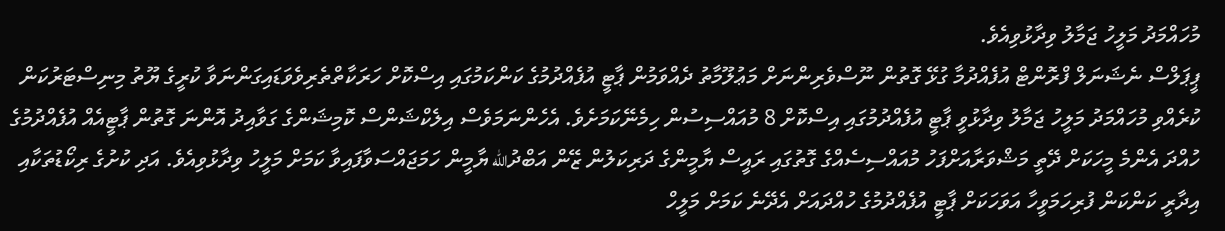މުހައްމަދު މަލީހު ޖަމާލު ވިދާޅުވިއެވެ.
ޕީޕަލްސް ނެޝަނަލް ފްރޮންޓް އުފެއްދުމާ ގުޅޭ ގޮތުން ނޫސްވެރިންނަށް މަޢުލޫމާތު ދެއްވަމުން ޕާޓީ އުފެއްދުމުގެ ކަންކަމުގައި އިސްކޮށް ހަރަކާތްތެރިވެވަޑައިގަންނަވާ ކުރީގެ ޔޫތު މިނިސްޓަރުކަން ކުރެއްވި މުހައްމަދު މަލީހު ޖަމާލު ވިދާޅުވީ ޕާޓީ އުފެއްދުމުގައި އިސްކޮށް 8 މުއައްސިސުން ހިމެނޭކަމަށެވެ. އެހެންނަމަވެސް އިލެކްޝަންސް ކޮމިޝަންގެ ގަވާއިދު އޮންނަ ގޮތުން ޕާޓީއެއް އުފެއްދުމުގެ ހުއްދަ އެންމެ މީހަކަށް ދޭތީ މަޝްވަރާއަށްފަހު މުއައްސިސެއްގެ ގޮތުގައި ރައީސް ޔާމީންގެ ދަރިކަލުން ޒޭން އަބްދުالله ޔާމީން ހަމަޖައްސަވާފައިވާ ކަމަށް މަލީހު ވިދާޅުވިއެވެ. އަދި ކުށުގެ ރިކޯޑުތަކާއި އިދާރީ ކަންކަން ފުރިހަމަވީހާ އަވަހަކަށް ޕާޓީ އުފެއްދުމުގެ ހުއްދައަށް އެދޭނެ ކަމަށް މަލީހް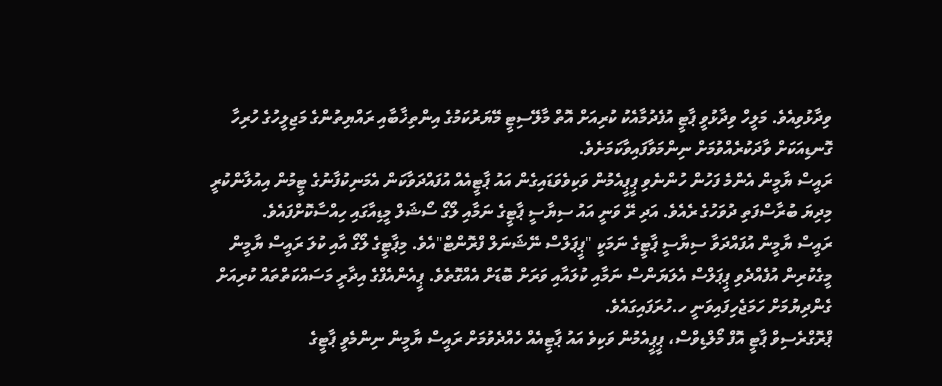ވިދާޅުވިއެވެ. މަލީހް ވިދާޅުވީ ޕާޓީ އުފެދުމާއެކު ކުރިއަށް އޮތް މާލޭސިޓީ މޭޔަރުކަމުގެ އިންތިޚާބާއި ރައްޔިތުންގެ މަޖިލީހުގެ ހުރިހާ ގޮނޑިއަކަށް ވާދަކުރެއްވުމަށް ނިންމަވާފައިވާކަމަށެވެ.
ރައީސް ޔާމީން އެންމެ ފަހުން ހުންނެވި ޕީޕީއެމުން ވަކިވެވަޑައިގެން އައު ޕާޓީއެއް އުފައްދަވާކަން އެމަނިކުފާނުގެ ޓީމުން އިއުލާންކުރީ މިދިޔަ ބުރާސްފަތި ދުވަހުގެ ރެއެވެ. އަދި ރޭ ވަނީ އައު ސިޔާސީ ޕާޓީގެ ނަމާއި ލޯގޯ ސޯޝަލް މީޑިއާގައި ހިއްސާކޮށްފައެވެ.
ރައީސް ޔާމީން އުފައްދަވާ ސިޔާސީ ޕާޓީގެ ނަމަކީ "ޕީޕަލްސް ނޭޝަނަލް ފްރޮންޓް"އެވެ. މިޕާޓީގެ ލޯގޯ އާއި ކުލަ ރައީސް ޔާމީން މީގެކުރިން އުފެއްދެވި ޕީޕަލްސް އެލަޔަންސް ނަމާއި ކުލައާއި ވަރަށް ބޮޑަށް އެއްގޮތެވެ. ޕީއެންއެފްގެ އިދާރީ މަސައްކަތްތައް ކުރިއަށް ގެންދިޔުމަށް ހަމަޖެހިފައިވަނީ ހ.ހުރަފައިގައެވެ.
ޕްރޮގްރެސިވް ޕާޓީ އޮފް މޯލްޑިވްސް، ޕީޕީއެމުން ވަކިވެ އައު ޕާޓީއެއް ހެއްދެވުމަށް ރައީސް ޔާމީން ނިންމެވީ ޕާޓީގެ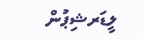ލީޑަރޝިޕުން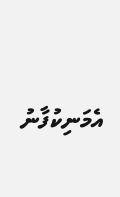އެމަނިކުފާނު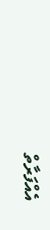އެއްފަރާތް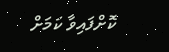ކޮށްފައިވާ ކަމަށް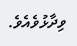ވިދާޅުވެއެވެ.